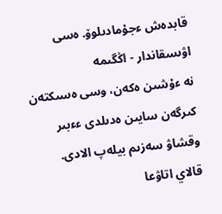قابدەش ءجۇمادىلوۆ. ەسى اۋىسقاندار - اڭگىمە
نە ءۇشىن ەكەن، وسى ەسىكتەن كىرگەن سايىن ەدىلدى ءءبىر وقشاۋ سەزىم بيلەپ الادى.
قالاي اتاۋعا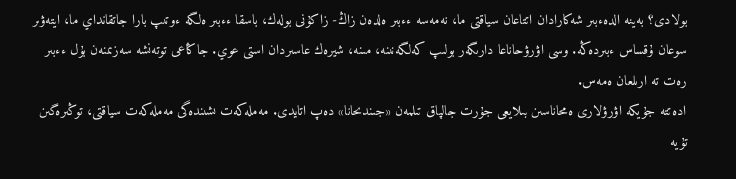بولادى؟ بەينە الدەءبىر شەكارادان اتتاعان سياقتى ما، نەمەسە ءءبىر ەلدەن زاڭ- زاكۇنى بولەك، باسقا ءءبىر ەلگە ءوتىپ بارا جاتقانداي ما، ايتەۋىر سوعان ۇقساس ءبىردەڭە. وسى اۋرۋحاناعا دارىگەر بولىپ كەلگەنىنە، مىنە، شيرەك عاسىردان استى عوي. جاڭاعى توتەنشە سەزىمنەن بۇل ءءبىر رەت تە ارىلعان ەمەس.
ادەتتە جۇيكە اۋرۋلارى ەمحاناسىن بىلايعى جۇرت جالپاق تىلمەن «جىندىحانا» دەپ اتايدى. مەملەكەت ىشىندەگى مەملەكەت سياقتى، توڭىرەگىن تۇيە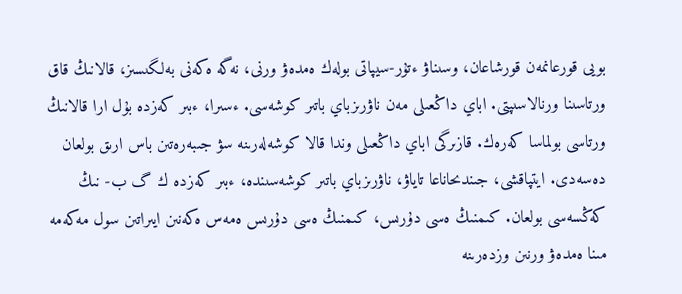بويى قورعانمەن قورشاعان، وسىناۋ ءتۇر-سيپاتى بولەك ەمدەۋ ورنى، نەگە ەكەنى بەلگىسىز، قالانىڭ قاق ورتاسىنا ورنالاسىپتى. اباي داڭعىلى مەن ناۋرىزباي باتىر كوشەسى. ءسىرا، ءبىر كەزدە بۇل ارا قالانىڭ ورتاسى بولماسا كەرەك. قازىرگى اباي داڭعىلى وندا قالا كوشەلەرىنە سۋ جىبەرەتىن باس ارىق بولعان دەسەدى. ايتپاقشى، جىندىحاناعا تاياۋ، ناۋرىزباي باتىر كوشەسىندە، ءبىر كەزدە ك گ ب- نىڭ كەڭسەسى بولعان. كىمنىڭ ەسى دۇرىس، كىمنىڭ ەسى دۇرىس ەمەس ەكەنىن ايىراتىن سول مەكەمە مىنا ەمدەۋ ورنىن وزدەرىنە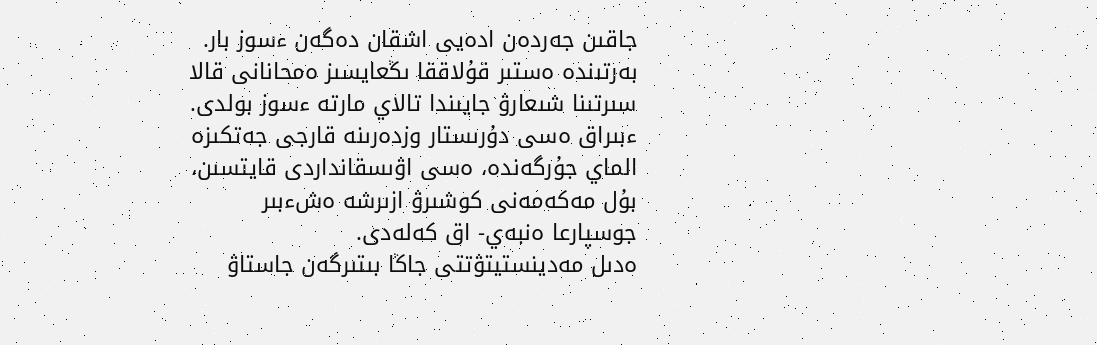جاقىن جەردەن ادەيى اشقان دەگەن ءسوز بار. بەرتىندە ەستىر قۇلاققا ىڭعايسىز ەمحانانى قالا سىرتىنا شىعارۋ جايىندا تالاي مارتە ءسوز بولدى. ءبىراق ەسى دۇرىستار وزدەرىنە قارجى جەتكىزە الماي جۇرگەندە، ەسى اۋىسقانداردى قايتسىن، بۇل مەكەمەنى كوشىرۋ ازىرشە ەشءبىر جوسپارعا ەنبەي- اق كەلەدى.
ەدىل مەدينستيتۋتتى جاڭا بىتىرگەن جاستاۋ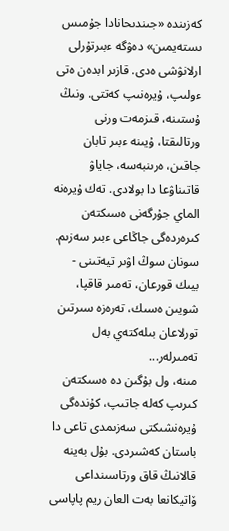كەزىندە «جىندىحانادا جۇمىس ىستەيمىن» دەۋگە ءبىرتۇرلى ارلانۋشى ەدى. قازىر ابدەن ەتى ءولىپ، ۇيرەنىپ كەتتى. ونىڭ ۇستىنە، قىزمەت ورنى ورتالىقتا، ۇيىنە ءبىر تابان جاقىن، ەرىنبەسە، جاياۋ قاتىناۋعا دا بولادى. تەك ۇيرەنە الماي جۇرگەنى ەسىكتەن كىرەردەگى جاڭاعى ءبىر سەزىم. سونان سوڭ اۋىر تيەتىنى - بيىك قورعان، تەمىر قاقپا، شويىن ەسىك، تەرەزە سىرتىن تورلاعان بىلەكتەي بەل تەمىرلەر...
مىنە، ول بۇگىن دە ەسىكتەن كىرىپ كەلە جاتىپ، كۇندەگى ۇيرەنشىكتى سەزىمدى تاعى دا باستان كەشىردى. بۇل بەينە قالانىڭ قاق ورتاسىنداعى ۆاتيكانعا بەت العان ريم پاپاسى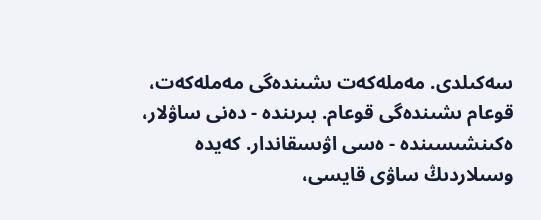سەكىلدى. مەملەكەت ىشىندەگى مەملەكەت، قوعام ىشىندەگى قوعام. بىرىندە - دەنى ساۋلار، ەكىنشىسىندە - ەسى اۋىسقاندار. كەيدە وسىلاردىڭ ساۋى قايسى،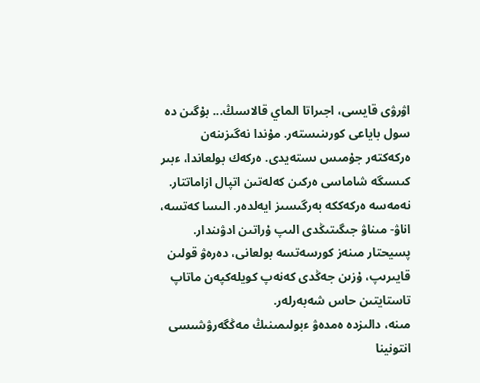اۋرۋى قايسى، اجىراتا الماي قالاسىڭ... بۇگىن دە سول باياعى كورىنىستەر. مۇندا نەگىزىنەن ەركەكتەر جۇمىس ىستەيدى. ەركەك بولعاندا، ءبىر كىسىگە شاماسى ەركىن كەلەتىن اتپال ازاماتتار. نەمەسە ەركەككە بەرگىسىز ايەلدەر. الىسا كەتسە، اناۋ- مىناۋ جىگىتىڭدى الىپ ۇراتىن ادۋىندار. پسيحتار مىنەز كورسەتسە بولعانى، دەرەۋ قولىن قايىرىپ، ۇزىن جەڭدى كەنەپ كويلەكپەن ماتاپ تاستايتىن حاس شەبەرلەر.
مىنە، دالىزدە ەمدەۋ ءبولىمىنىڭ مەڭگەرۋشىسى انتونينا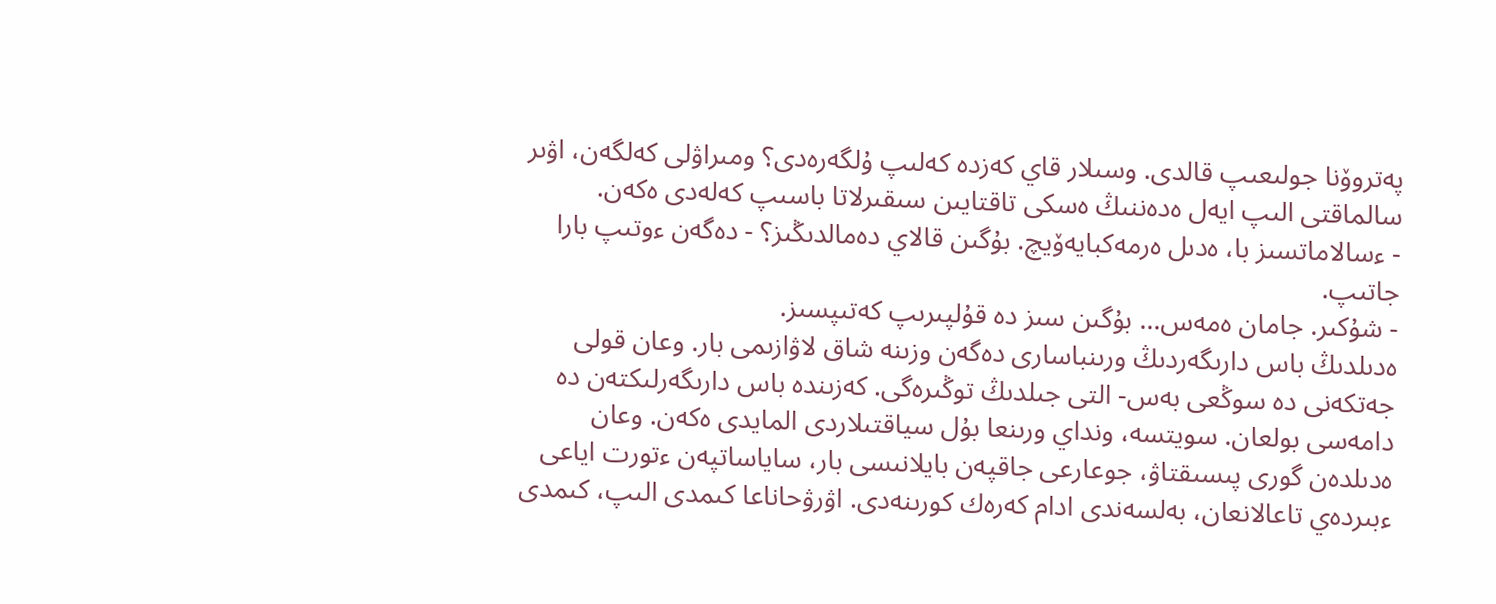پەتروۆنا جولىعىپ قالدى. وسىلار قاي كەزدە كەلىپ ۇلگەرەدى؟ ومىراۋلى كەلگەن، اۋىر سالماقتى الىپ ايەل ەدەننىڭ ەسكى تاقتايىن سىقىرلاتا باسىپ كەلەدى ەكەن.
- ءسالاماتسىز با، ەدىل ەرمەكبايەۆيچ. بۇگىن قالاي دەمالدىڭىز؟ - دەگەن ءوتىپ بارا جاتىپ.
- شۇكىر. جامان ەمەس... بۇگىن سىز دە قۇلپىرىپ كەتىپسىز.
ەدىلدىڭ باس دارىگەردىڭ ورىنباسارى دەگەن وزىنە شاق لاۋازىمى بار. وعان قولى جەتكەنى دە سوڭعى بەس- التى جىلدىڭ توڭىرەگى. كەزىندە باس دارىگەرلىكتەن دە دامەسى بولعان. سويتسە، ونداي ورىنعا بۇل سياقتىلاردى المايدى ەكەن. وعان ەدىلدەن گورى پىسىقتاۋ، جوعارعى جاقپەن بايلانىسى بار، ساياساتپەن ءتورت اياعى ءبىردەي تاعالانعان، بەلسەندى ادام كەرەك كورىنەدى. اۋرۋحاناعا كىمدى الىپ، كىمدى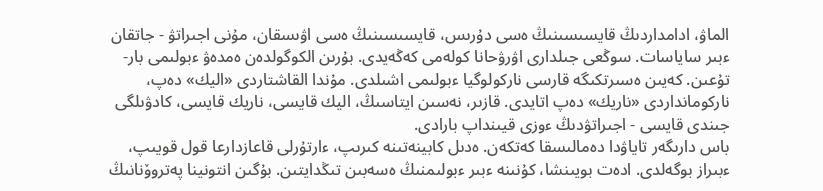الماۋ، ادامداردىڭ قايسىسىنىڭ ەسى دۇرىس، قايسىسىنىڭ ەسى اۋىسقان، مۇنى اجىراتۋ - جاتقان ءبىر ساياسات. سوڭعى جىلدارى اۋرۋحانا كولەمى كەڭەيدى. بۇرىن الكوگولدەن ەمدەۋ ءبولىمى بار- تۇعىن. كەيىن ەسىرتكىگە قارسى ناركولوگيا ءبولىمى اشىلدى. مۇندا القاشتاردى «اليك» دەپ، ناركومانداردى «ناريك» دەپ اتايدى. قازىر، نەسىن ايتاسىڭ، اليك قايسى، ناريك قايسى، كادۋىلگى جىندى قايسى - اجىراتۋدىڭ ءوزى قيىنداپ بارادى.
باس دارىگەر تاياۋدا دەمالىسقا كەتكەن. ەدىل كابينەتىنە كىرىپ، ءارتۇرلى قاعازدارعا قول قويىپ، ءبىراز بوگەلدى. ادەت بويىنشا، كۇنىنە ءبىر ءبولىمنىڭ ەسەبىن تىڭدايتىن. بۇگىن انتونينا پەتروۆنانىڭ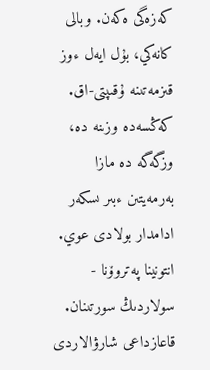كەزەگى ەكەن. وبالى كانەكي، بۇل ايەل ءوز قىزمەتىنە ۇقىپتى-اق. كەڭسەدە وزىنە دە، وزگەگە دە مازا بەرمەيتىن ءبىر ىسكەر ادامدار بولادى عوي. انتونينا پەتروۆنا - سولاردىڭ سورتىنان. قاعازداعى شارۋالاردى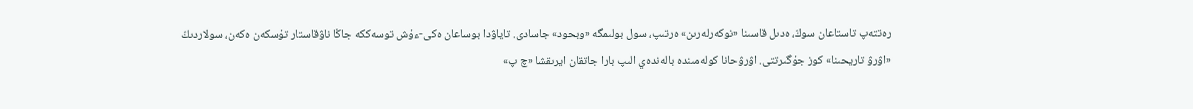رەتتەپ تاستاعان سوڭ، ەدىل قاسىنا «نوكەرلەرىن» ەرتىپ، سول بولىمگە «وبحود» جاسادى. تاياۋدا بوساعان ەكى-ءۇش توسەككە جاڭا ناۋقاستار تۇسكەن ەكەن، سولاردىڭ «اۋرۋ تاريحىنا» كوز جۇگىرتتى. اۋرۋحانا كولەمىندە بالەندەي الىپ بارا جاتقان ايرىقشا «چ پ»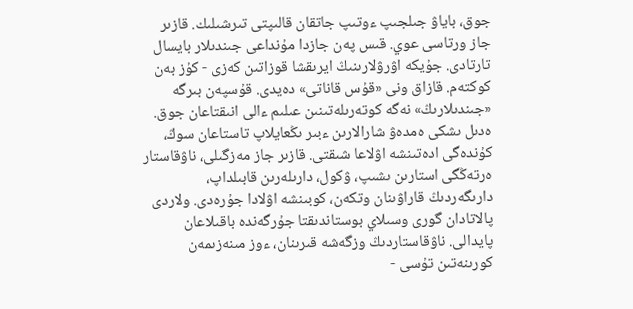جوق، باياۋ جىلجىپ ءوتىپ جاتقان قالىپتى تىرشىلىك. قازىر جاز ورتاسى عوي. قىس پەن جازدا مۇنداعى جىندىلار بايسال تارتادى. جۇيكە اۋرۋلارىنىڭ ايرىقشا قوزاتىن كەزى - كۇز بەن كوكتەم. قازاق ونى «قۇس قاناتى» دەيدى. قۇسپەن بىرگە «جىندىلارىڭ» نەگە كوتەرىلەتىنىن عىلىم ءالى انىقتاعان جوق.
ەدىل ىشكى ەمدەۋ شارالارىن ءبىر ىڭعايلاپ تاستاعان سوڭ، كۇندەگى ادەتىنشە اۋلاعا شىقتى. قازىر جاز مەزگىلى، ناۋقاستار ەرتەڭگى استارىن ىشىپ، ۋكول، دارىلەرىن قابىلداپ، دارىگەردىڭ قاراۋىنان وتكەن، كوبىنشە اۋلادا جۇرەدى. ولاردى پالاتادان گورى وسىلاي بوستاندىقتا جۇرگەندە باقىلاعان پايدالى. ناۋقاستاردىڭ وزگەشە قىرىنان، ءوز مىنەزىمەن كورىنەتىن تۇسى -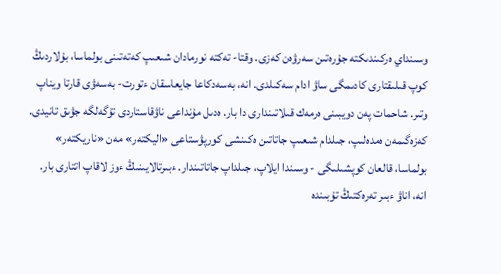وسىنداي ەركىندىكتە جۇرەتىن سەرۋەن كەزى. وقتا- تەكتە نورمادان شىعىپ كەتەتىنى بولماسا، بۇلاردىڭ كوپ قىلىقتارى كادىمگى ساۋ ادام سەكىلدى. انە، بەسەدكاعا جايعاسقان ءتورت- بەسەۋى قارتا ويناپ وتىر. شاحمات پەن دويبىنى ەرمەك قىلاتىندارى دا بار. ەدىل مۇنداعى ناۋقاستاردى تۇگەلگە جۋىق تانيدى. كەزەگىمەن ەمدەلىپ، جىلدام شىعىپ جاتاتىن ەكىنشى كورپۋستاعى «اليكتەر» مەن «ناريكتەر» بولماسا، قالعان كوپشىلىگى - وسىندا ايلاپ، جىلداپ جاتاتىندار. ءبىرتالايىنىڭ ءوز لاقاپ اتتارى بار.
انە، اناۋ ءبىر تەرەكتىڭ تۇبىندە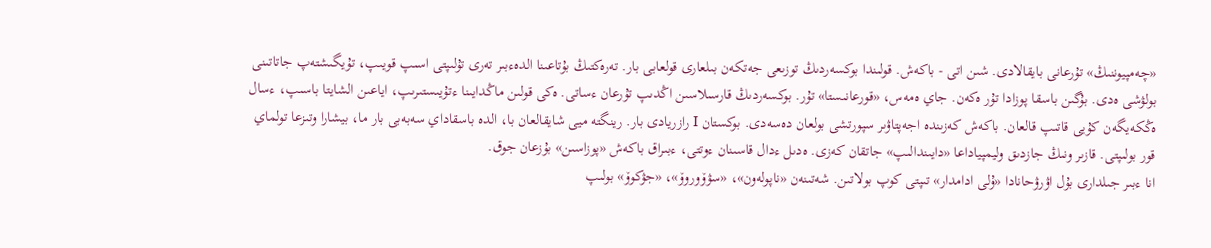«چەمپيوننىڭ» تۇرعانى بايقالادى. شىن اتى - باكەش. قولىندا بوكسەردىڭ توزىعى جەتكەن بىلعارى قولعابى بار. تەرەكتىڭ بۇتاعىنا الدەءبىر تەرى تۇلىپتى اسىپ قويىپ، تۇيگىشتەپ جاتاتىنى بولۋشى ەدى. بۇگىن باسقا پوزادا تۇر ەكەن. جاي ەمەس، «قورعانىستا» تۇر. بوكسەردىڭ قارسىلاسىن اڭدىپ تۇرعان ءساتى. ەكى قولىن ماڭدايىنا ءتۇيىستىرىپ، اياعىن الشايتا باسىپ، ءسال ەڭكەيگەن كۇيى قاتىپ قالعان. باكەش كەزىندە اجەپتاۋىر سپورتشى بولعان دەسەدى. بوكستان I رازريادى بار. رينگتە ميى شايقالعان با، الدە باسقاداي سەبەبى بار ما، بيشارا وتىزعا تولماي قور بولىپتى. قازىر ونىڭ جازدىق وليمپياداعا «دايىندالىپ» جاتقان كەزى. ەدىل ءدال قاسىنان ءوتتى، ءبىراق باكەش «پوزاسىن» بۇزعان جوق.
انا ءبىر جىلدارى بۇل اۋرۋحانادا «ۇلى ادامدار» تىپتى كوپ بولاتىن. شەتىنەن «ناپولەون»، «سۋۆوروۆ»، «جۋكوۆ» بولىپ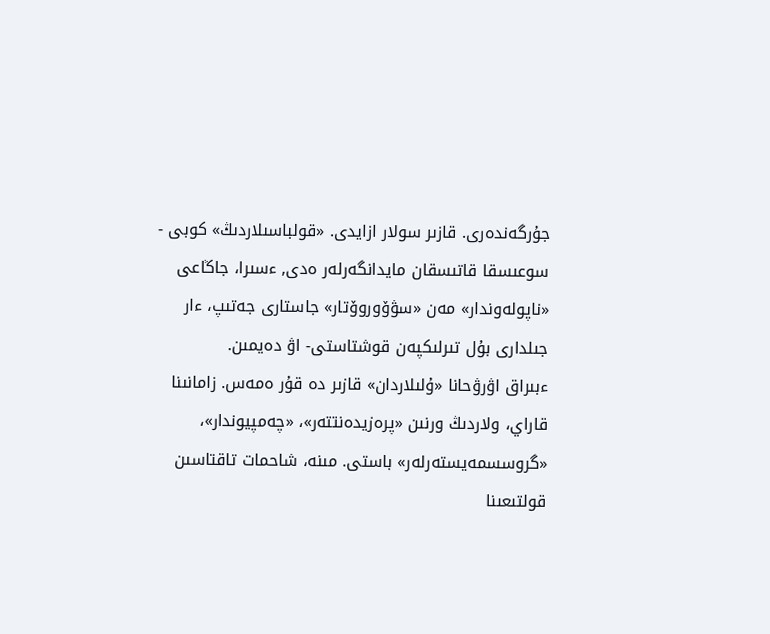جۇرگەندەرى. قازىر سولار ازايدى. «قولباسىلاردىڭ» كوبى - سوعىسقا قاتىسقان مايدانگەرلەر ەدى, ءسىرا، جاڭاعى «ناپولەوندار» مەن «سۋۆوروۆتار» جاستارى جەتىپ، ءار جىلدارى بۇل تىرلىكپەن قوشتاستى- اۋ دەيمىن.
ءبىراق اۋرۋحانا «ۇلىلاردان» قازىر دە قۇر ەمەس. زامانىنا قاراي، ولاردىڭ ورنىن «پرەزيدەنتتەر»، «چەمپيوندار»، «گروسسمەيستەرلەر» باستى. مىنە، شاحمات تاقتاسىن قولتىعىنا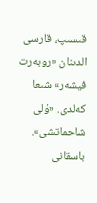قىسىپ، قارسى الدىنان «روبەرت فيشەر» شىعا كەلدى. «ۇلى شاحماتشى». باسقانى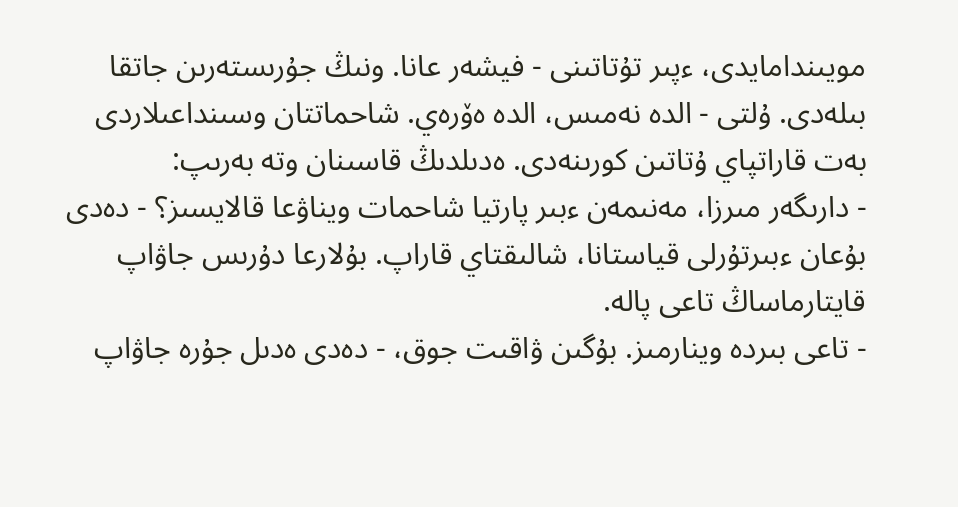مويىندامايدى، ءپىر تۇتاتىنى - فيشەر عانا. ونىڭ جۇرىستەرىن جاتقا بىلەدى. ۇلتى - الدە نەمىس، الدە ەۆرەي. شاحماتتان وسىنداعىلاردى بەت قاراتپاي ۇتاتىن كورىنەدى. ەدىلدىڭ قاسىنان وتە بەرىپ:
- دارىگەر مىرزا، مەنىمەن ءبىر پارتيا شاحمات ويناۋعا قالايسىز؟ - دەدى بۇعان ءبىرتۇرلى قياستانا، شالىقتاي قاراپ. بۇلارعا دۇرىس جاۋاپ قايتارماساڭ تاعى پالە.
- تاعى بىردە وينارمىز. بۇگىن ۋاقىت جوق، - دەدى ەدىل جۇرە جاۋاپ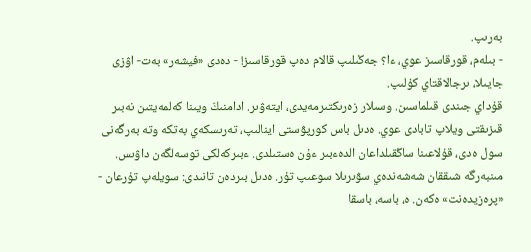بەرىپ.
- بىلەم، قورقاسىز عوي، ءا؟ جەڭىلىپ قالام دەپ قورقاسىز! - دەدى «فيشەر» بەت- اۋزى جايىلا، ىرجالاقتاي كۇلىپ.
قۇداي جىندى قىلماسىن. وسىلار زەرىكتىرمەيدى، ايتەۋىر. ادامنىڭ ويىنا كەلمەيتىن نەبىر قىزىقتى ويلاپ تابادى عوي. ەدىل باس كورپۋستى اينالىپ، تەرىسكەي بەتكە وتە بەرگەنى سول ەدى، قۇلاعىنا ساڭقىلداعان الدەءبىر ءۇن ەستىلدى. ءبىركەلكى توسەلگەن داۋىس. مىنبەرگە شىققان شەشەندەي سۋىرىلا سوعىپ تۇر. ەدىل بىردەن تانىدى: سويلەپ تۇرعان - «پرەزيدەنت» ەكەن. ە، باسە، باسقا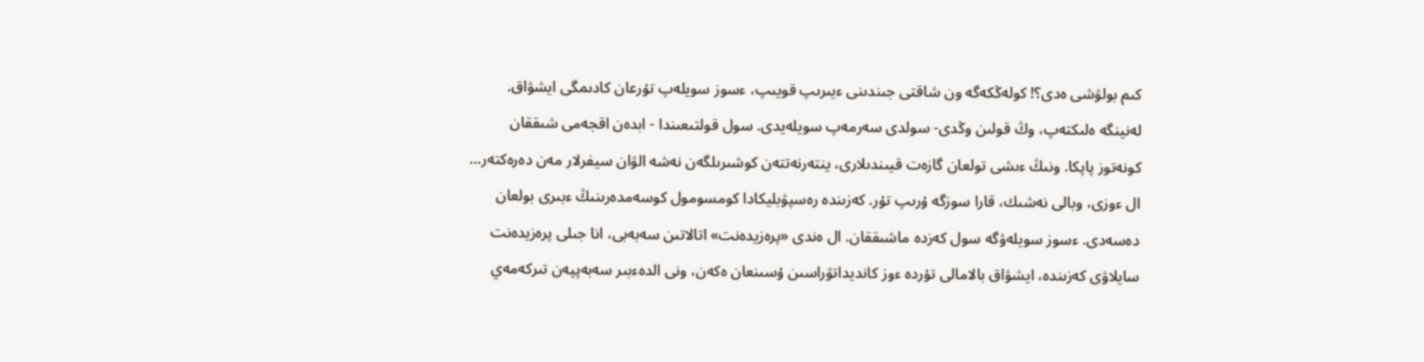كىم بولۋشى ەدى؟! كولەڭكەگە ون شاقتى جىندىنى ءيىرىپ قويىپ، ءسوز سويلەپ تۇرعان كادىمگى ايشۋاق. لەنينگە ەلىكتەپ، وڭ قولىن وڭدى- سولدى سەرمەپ سويلەيدى. سول قولتىعىندا - ابدەن اقجەمى شىققان كونەتوز پاپكا. ونىڭ ءىشى تولعان گازەت قيىندىلارى، ينتەرنەتتەن كوشىرىلگەن نەشە الۋان سيفرلار مەن دەرەكتەر... ال ءوزى، وبالى نەشىك، قارا سوزگە ۇرىپ تۇر. كەزىندە رەسپۋبليكادا كومسومول كوسەمدەرىنىڭ ءبىرى بولعان دەسەدى. ءسوز سويلەۋگە سول كەزدە ماشىققان. ال ەندى «پرەزيدەنت» اتالاتىن سەبەبى، انا جىلى پرەزيدەنت سايلاۋى كەزىندە، ايشۋاق بالامالى تۇردە ءوز كانديداتۋراسىن ۇسىنعان ەكەن، ونى الدەءبىر سەبەپپەن تىركەمەي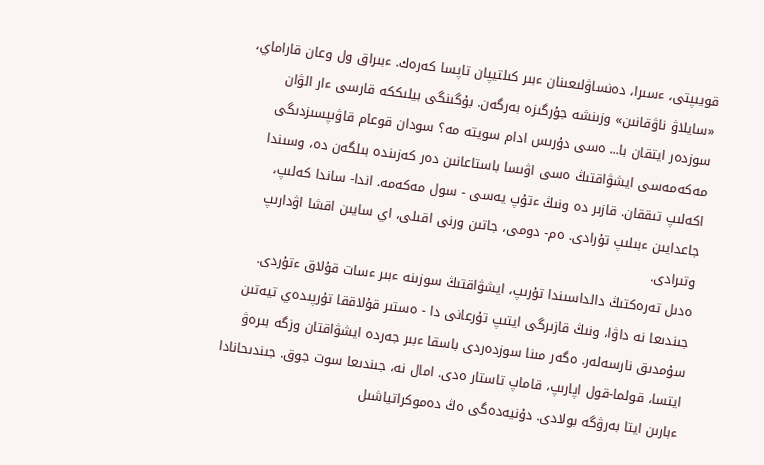قويىپتى، ءسىرا، دەنساۋلىعىنان ءبىر كىلتيپان تاپسا كەرەك. ءبىراق ول وعان قاراماي، «سايلاۋ ناۋقانىن» وزىنشە جۇرگىزە بەرگەن. بۇگىنگى بيلىككە قارسى ءار الۋان سوزدەر ايتقان با... ەسى دۇرىس ادام سويتە مە؟ سودان قوعام قاۋىپسىزدىگى مەكەمەسى ايشۋاقتىڭ ەسى اۋىسا باستاعانىن دەر كەزىندە بىلگەن دە، وسىندا اكەلىپ تىققان. قازىر دە ونىڭ ءتۇپ يەسى - سول مەكەمە. اندا- ساندا كەلىپ، جاعدايىن ءبىلىپ تۇرادى. ەم- دومى، جاتىن ورنى اقىلى، اي سايىن اقشا اۋدارىپ وتىرادى.
ەدىل تەرەكتىڭ دالداسىندا تۇرىپ، ايشۋاقتىڭ سوزىنە ءبىر ءسات قۇلاق ءتۇردى. جىندىعا نە داۋا، ونىڭ قازىرگى ايتىپ تۇرعانى دا - ەستىر قۇلاققا تۇرپىدەي تيەتىن سۇمدىق نارسەلەر. ەگەر مىنا سوزدەردى باسقا ءبىر جەردە ايشۋاقتان وزگە بىرەۋ ايتسا، قولما-قول اپارىپ، قاماپ تاستار ەدى. امال نە، جىندىعا سوت جوق. جىندىحانادا ءبارىن ايتا بەرۋگە بولادى. دۇنيەدەگى ەڭ دەموكراتياشىل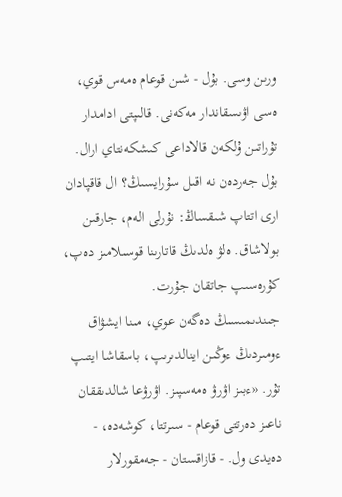ورىن وسى. بۇل - شىن قوعام ەمەس قوي، ەسى اۋىسقاندار مەكەنى. قالىپتى ادامدار تۇراتىن ۇلكەن قالاداعى كىشكەنتاي ارال. بۇل جەردەن نە اقىل سۇرايسىڭ؟ ال قاقپادان ارى اتتاپ شىقساڭ: نۇرلى الەم، جارقىن بولاشاق. ەلۋ ەلدىڭ قاتارىنا قوسىلامىز دەپ، كۇرەسىپ جاتقان جۇرت.
جىندىمىسىڭ دەگەن عوي، مىنا ايشۋاق ءومىردىڭ ءوڭىن اينالدىرىپ، باسقاشا ايتىپ تۇر. «ءبىز اۋرۋ ەمەسپىز. اۋرۋعا شالدىققان ناعىز دەرتتى قوعام - سىرتتا، كوشەدە، - دەيدى ول. - قازاقستان - جەمقورلار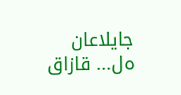جايلاعان ەل... قازاق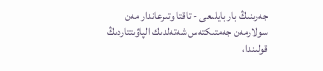جەرىنىڭ بار بايلىعى - تاقتا وتىرعاندار مەن سولارمەن جەمتىكتەس شەتەلدىك الپاۋىتتاردىڭ قولىندا،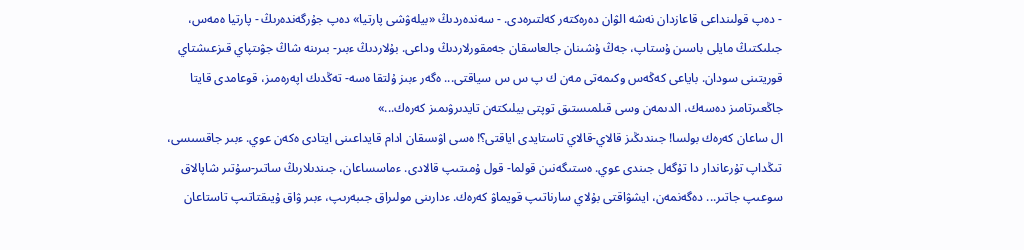- دەپ قولىنداعى قاعازدان نەشە الۋان دەرەكتەر كەلتىرەدى. - سەندەردىڭ «بيلەۋشى پارتيا» دەپ جۇرگەندەرىڭ - پارتيا ەمەس، جىلىكتىڭ مايلى باسىن ۇستاپ، جەڭ ۇشىنان جالعاسقان جەمقورلاردىڭ وداعى. بۇلاردىڭ ءبىر- بىرىنە شاڭ جۋىتپاي قىزعىشتاي قوريتىنى سودان. باياعى كەڭەس وكىمەتى مەن ك پ س س سياقتى... ەگەر ءبىز ۇلتقا ەسە- تەڭدىك اپەرەمىز، قوعامدى قايتا جاڭعىرتامىز دەسەك، الدىمەن وسى قىلمىستىق توپتى بيلىكتەن تايدىرۋىمىز كەرەك...»
ال ساعان كەرەك بولسا! جىندىڭىز قالاي-قالاي تاستايدى اياقتى؟! ەسى اۋىسقان ادام قايداعىنى ايتادى ەكەن عوي. ءبىر جاقسىسى، تىڭداپ تۇرعاندار دا تۇگەل جىندى عوي. ەستىگەنىن قولما- قول ۇمىتىپ قالادى. ءماسساعان، جىندىلارىڭ ساتىر-سۇتىر شاپالاق سوعىپ جاتىر... دەگەنمەن، ايشۋاقتى بۇلاي سارناتىپ قويماۋ كەرەك. ءدارىنى مولىراق جىبەرىپ، ءبىر ۋاق ۇيىقتاتىپ تاستاعان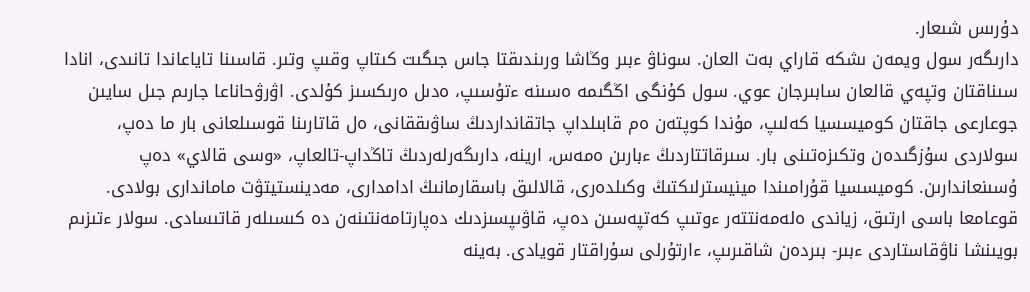دۇرىس شىعار.
دارىگەر سول ويمەن ىشكە قاراي بەت العان. سوناۋ ءبىر وڭاشا ورىندىقتا جاس جىگىت كىتاپ وقىپ وتىر. قاسىنا تاياعاندا تانىدى، انادا سىناقتان وتپەي قالعان سابىرجان عوي. سول كۇنگى اڭگىمە ەسىنە ءتۇسىپ، ەدىل ەرىكسىز كۇلدى. اۋرۋحاناعا جارىم جىل سايىن جوعارعى جاقتان كوميسسيا كەلىپ، مۇندا كوپتەن ەم قابىلداپ جاتقانداردىڭ ساۋىققانى، ەل قاتارىنا قوسىلعانى بار ما دەپ، سولاردى سۇزگىدەن وتكىزەتىنى بار. سىرقاتتاردىڭ ءبارىن ەمەس، ارينە، دارىگەرلەردىڭ تاڭداپ-تالعاپ، «وسى قالاي» دەپ ۇسىنعاندارىن. كوميسسيا قۇرامىندا مينيسترلىكتىڭ وكىلدەرى، قالالىق باسقارمانىڭ ادامدارى، مەدينستيتۋت ماماندارى بولادى. قوعامعا باسى ارتىق، زياندى ەلەمەنتتەر ءوتىپ كەتپەسىن دەپ، قاۋىپسىزدىك دەپارتامەنتىنەن دە كىسىلەر قاتىسادى. سولار ءتىزىم بويىنشا ناۋقاستاردى ءبىر- بىردەن شاقىرىپ، ءارتۇرلى سۇراقتار قويادى. بەينە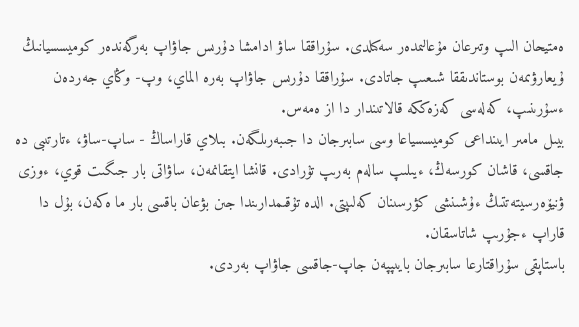ەمتيحان الىپ وتىرعان مۇعالىمدەر سەكىلدى. سۇراققا ساۋ ادامشا دۇرىس جاۋاپ بەرگەندەر كوميسسيانىڭ ۇيعارۋىمەن بوستاندىققا شىعىپ جاتادى. سۇراققا دۇرىس جاۋاپ بەرە الماي، وپ- وڭاي جەردەن ءسۇرىنىپ، كەلەسى كەزەككە قالاتىندار دا از ەمەس.
بيىل مامىر ايىنداعى كوميسسياعا وسى سابىرجان دا جىبەرىلگەن. بىلاي قاراساڭ - ساپ-ساۋ، ءتارتىبى دە جاقسى، قاشان كورسەڭ، ءيىلىپ سالەم بەرىپ تۇرادى. قانشا ايتقانمەن، ساۋاتى بار جىگىت قوي، ءوزى ۋنيۆەرسيتەتتىڭ ءۇشىنشى كۋرسىنان كەلىپتى. الدە تۇقىمدارىندا جىن بۋعان باقسى بار ما ەكەن، بۇل دا قاراپ ءجۇرىپ شاتاسقان.
باستاپقى سۇراقتارعا سابىرجان بايىپپەن جاپ-جاقسى جاۋاپ بەردى.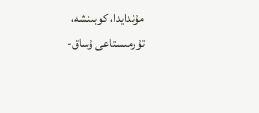مۇندايدا، كوبىنشە، تۇرمىستاعى ۇساق-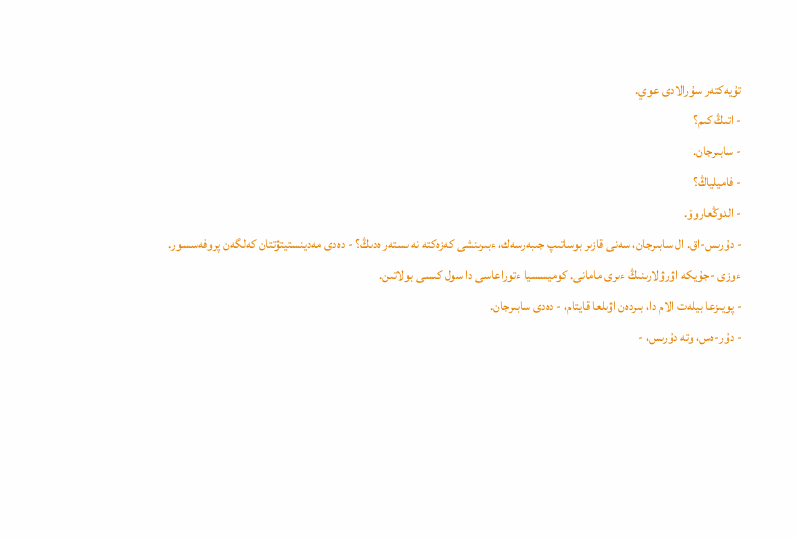تۇيەكتەر سۇرالادى عوي.
- اتىڭ كىم؟
- سابىرجان.
- فاميلياڭ؟
- الدوڭعاروۆ.
- دۇرىس-اق. ال سابىرجان، سەنى قازىر بوساتىپ جىبەرسەك، ءبىرىنشى كەزەكتە نە ىستەر ەدىڭ؟ - دەدى مەدينستيتۋتتان كەلگەن پروفەسسور. ءوزى -جۇيكە اۋرۋلارىنىڭ ءىرى مامانى. كوميسسيا ءتوراعاسى دا سول كىسى بولاتىن.
- پويىزعا بيلەت الام دا، بىردەن اۋىلعا قايتام، - دەدى سابىرجان.
- دۇر-ەس، وتە دۇرىس، -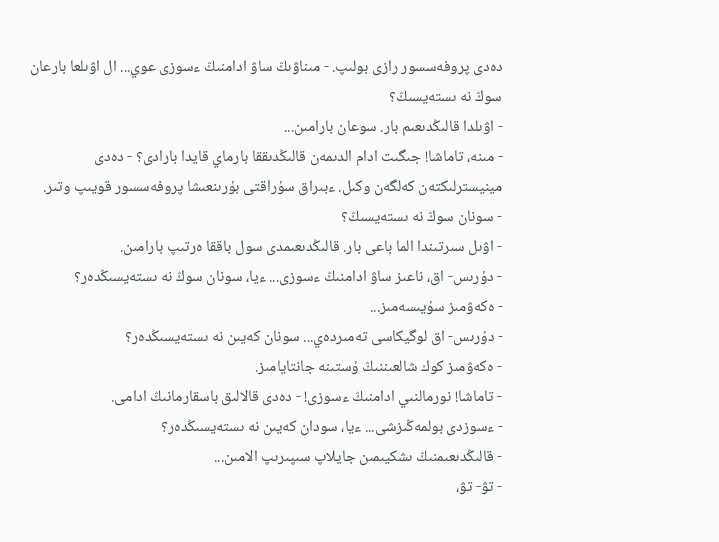دەدى پروفەسسور رازى بولىپ. - مىناۋىڭ ساۋ ادامنىڭ ءسوزى عوي... ال اۋىلعا بارعان سوڭ نە ىستەيسىڭ؟
- اۋىلدا قالىڭدىعىم بار. سوعان بارامىن...
- مىنە، تاماشا! جىگىت ادام الدىمەن قالىڭدىققا بارماي قايدا بارادى؟ - دەدى مينيسترلىكتەن كەلگەن وكىل. ءبىراق سۇراقتى بۇرىنعىشا پروفەسسور قويىپ وتىر.
- سونان سوڭ نە ىستەيسىڭ؟
- اۋىل سىرتىندا الما باعى بار. قالىڭدىعىمدى سول باققا ەرتىپ بارامىن.
- دۇرىس- اق، ناعىز ساۋ ادامنىڭ ءسوزى... ءيا، سونان سوڭ نە ىستەيسىڭدەر؟
- ەكەۋمىز سۇيىسەمىز...
- دۇرىس- اق لوگيكاسى تەمىردەي... سونان كەيىن نە ىستەيسىڭدەر؟
- ەكەۋمىز كوك شالعىننىڭ ۇستىنە جانتايامىز.
- تاماشا! نورمالنىي ادامنىڭ ءسوزى! - دەدى قالالىق باسقارمانىڭ ادامى.
- ءسوزدى بولمەڭىزشى... ءيا، سودان كەيىن نە ىستەيسىڭدەر؟
- قالىڭدىعىمنىڭ ىشكيىمىن جايلاپ سىپىرىپ الامىن...
- تۋ- تۋ،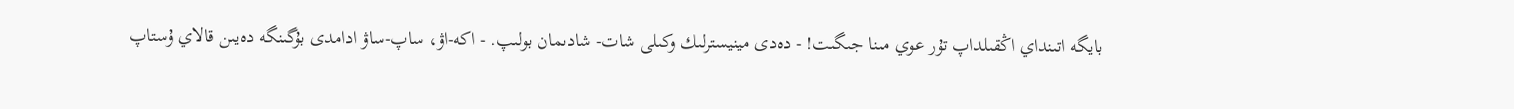بايگە اتىنداي اڭقىلداپ تۇر عوي مىنا جىگىت! - دەدى مينيسترلىك وكىلى شات- شادىمان بولىپ. - اكە-اۋ، ساپ-ساۋ ادامدى بۇگىنگە دەيىن قالاي ۇستاپ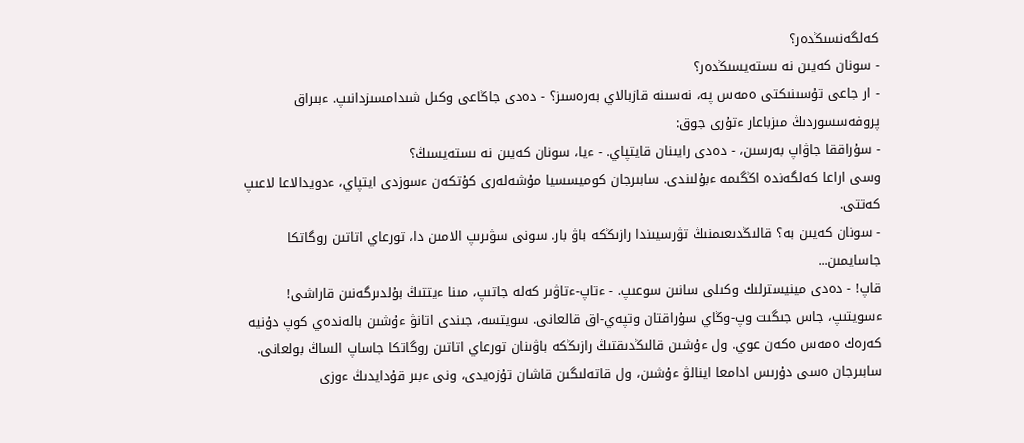كەلگەنسىڭدەر؟
- سونان كەيىن نە ىستەيسىڭدەر؟
- ار جاعى تۇسىنىكتى ەمەس پە، نەسىنە قازبالاي بەرەسىز؟ - دەدى جاڭاعى وكىل شىدامسىزدانىپ. ءبىراق پروفەسسوردىڭ مىزباعار ءتۇرى جوق:
- سۇراققا جاۋاپ بەرسىن، - دەدى رايىنان قايتپاي. - ءيا، سونان كەيىن نە ىستەيسىڭ؟
وسى اراعا كەلگەندە اڭگىمە ءبۇلىندى. سابىرجان كوميسسيا مۇشەلەرى كۇتكەن ءسوزدى ايتپاي، ءدويدالاعا لاعىپ كەتتى.
- سونان كەيىن بە؟ قالىڭدىعىمنىڭ تۋرسيىندا رازىڭكە باۋ بار. سونى سۋىرىپ الامىن دا، تورعاي اتاتىن روگاتكا جاسايمىن...
قاپ! - دەدى مينيسترلىك وكىلى سانىن سوعىپ. - ءتاپ-ءتاۋىر كەلە جاتىپ، مىنا ءيتتىڭ بۇلدىرگەنىن قاراشى!
ءسويتىپ، جاس جىگىت وپ-وڭاي سۇراقتان وتپەي-اق قالعانى. سويتسە، جىندى اتانۋ ءۇشىن بالەندەي كوپ دۇنيە كەرەك ەمەس ەكەن عوي. ول ءۇشىن قالىڭدىقتىڭ رازىڭكە باۋىنان تورعاي اتاتىن روگاتكا جاساپ الساڭ بولعانى. سابىرجان ەسى دۇرىس ادامعا اينالۋ ءۇشىن، ول قاتەلىگىن قاشان تۇزەيدى، ونى ءبىر قۇدايدىڭ ءوزى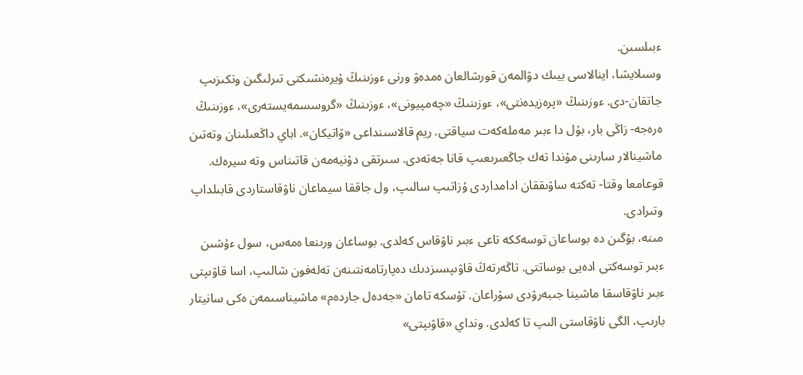ءبىلسىن.
وسىلايشا، اينالاسى بيىك دۋالمەن قورشالعان ەمدەۋ ورنى ءوزىنىڭ ۇيرەنشىكتى تىرلىگىن وتكىزىپ جاتقان-دى. ءوزىنىڭ «پرەزيدەنتى»، ءوزىنىڭ «چەمپيونى»، ءوزىنىڭ «گروسسمەيستەرى»، ءوزىنىڭ ەرەجە- زاڭى بار، بۇل دا ءبىر مەملەكەت سياقتى. ريم قالاسىنداعى «ۆاتيكان». اباي داڭعىلىنان وتەتىن ماشينالار سارىنى مۇندا تەك جاڭعىرىعىپ قانا جەتەدى. سىرتقى دۇنيەمەن قاتىناس وتە سيرەك. قوعامعا وقتا- تەكتە ساۋىققان ادامداردى ۇزاتىپ سالىپ، ول جاققا سيماعان ناۋقاستاردى قابىلداپ وتىرادى.
مىنە، بۇگىن دە بوساعان توسەككە تاعى ءبىر ناۋقاس كەلدى. بوساعان ورىنعا ەمەس، سول ءۇشىن ءبىر توسەكتى ادەيى بوساتتى. تاڭەرتەڭ قاۋىپسىزدىك دەپارتامەنتىنەن تەلەفون شالىپ، اسا قاۋىپتى ءبىر ناۋقاسقا ماشينا جىبەرۋدى سۇراعان. تۇسكە تامان «جەدەل جاردەم» ماشيناسىمەن ەكى سانيتار بارىپ، الگى ناۋقاستى الىپ تا كەلدى. ونداي «قاۋىپتى»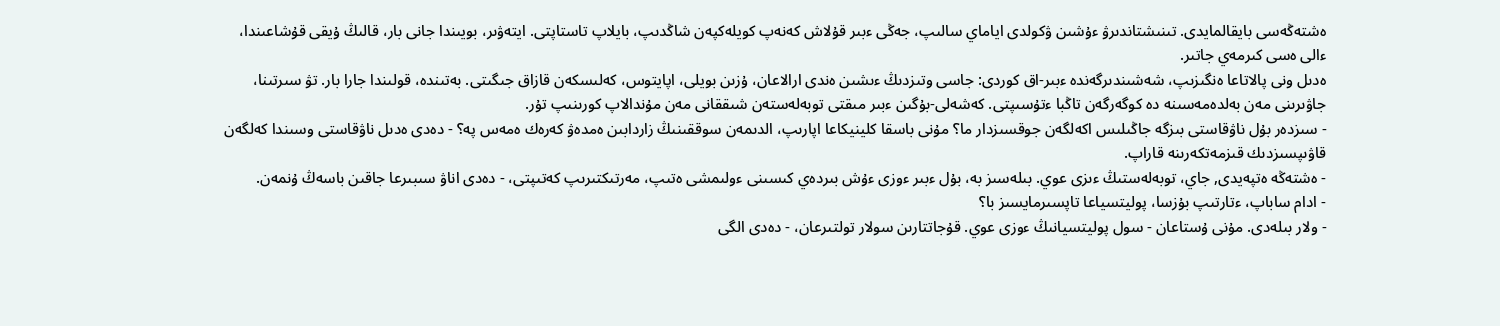ەشتەڭەسى بايقالمايدى. تىنىشتاندىرۋ ءۇشىن ۋكولدى اياماي سالىپ، جەڭى ءبىر قۇلاش كەنەپ كويلەكپەن شاڭدىپ، بايلاپ تاستاپتى. ايتەۋىر، بويىندا جانى بار، قالىڭ ۇيقى قۇشاعىندا، ءالى ەسى كىرمەي جاتىر.
ەدىل ونى پالاتاعا ەنگىزىپ، شەشىندىرگەندە ءبىر-اق كوردى: جاسى وتىزدىڭ ءىشىن ەندى ارالاعان، ۇزىن بويلى، اپايتوس، كەلىسكەن قازاق جىگىتى. بەتىندە، قولىندا جارا بار. تۋ سىرتىنا، جاۋىرىنى مەن بەلدەمەسىنە دە كوگەرگەن تاڭبا ءتۇسىپتى. كەشەلى-بۇگىن ءبىر مىقتى توبەلەستەن شىققانى مەن مۇندالاپ كورىنىپ تۇر.
- سىزدەر بۇل ناۋقاستى بىزگە جاڭىلىس اكەلگەن جوقسىزدار ما؟ مۇنى باسقا كلينيكاعا اپارىپ، الدىمەن سوققىنىڭ زاردابىن ەمدەۋ كەرەك ەمەس پە؟ - دەدى ەدىل ناۋقاستى وسىندا كەلگەن قاۋىپسىزدىك قىزمەتكەرىنە قاراپ.
- ەشتەڭە ەتپەيدى, جاي، توبەلەستىڭ ءىزى عوي. بىلەسىز بە، بۇل ءبىر ءوزى ءۇش بىردەي كىسىنى ءولىمشى ەتىپ، مەرتىكتىرىپ كەتىپتى، - دەدى اناۋ سىبىرعا جاقىن باسەڭ ۇنمەن.
- ادام ساباپ، ءتارتىپ بۇزسا، پوليتسياعا تاپسىرمايسىز با؟
- ولار بىلەدى. مۇنى ۇستاعان - سول پوليتسيانىڭ ءوزى عوي. قۇجاتتارىن سولار تولتىرعان، - دەدى الگى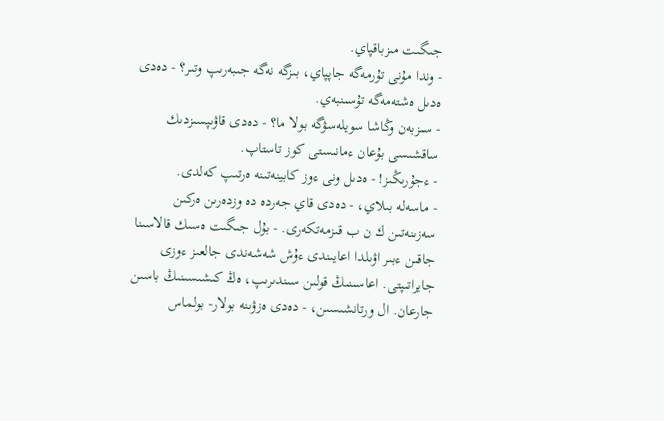جىگىت مىزباقپاي.
- وندا مۇنى تۇرمەگە جاپپاي، بىزگە نەگە جىبەرىپ وتىر؟ - دەدى ەدىل ەشتەمەگە تۇسىنبەي.
- سىزبەن وڭاشا سويلەسۋگە بولا ما؟ - دەدى قاۋىپسىزدىك ساقشىسى بۇعان ءمانىستى كوز تاستاپ.
- ءجۇرىڭىز! - ەدىل ونى ءوز كابينەتىنە ەرتىپ كەلدى.
- ماسەلە بىلاي، - دەدى قاي جەردە دە وزدەرىن ەركىن سەزىنەتىن ك ن ب قىزمەتكەرى. - بۇل جىگىت ەسىك قالاسىنا جاقىن ءبىر اۋىلدا اعايىندى ءۇش شەشەندى جالعىز ءوزى جايراتىپتى. اعاسىنىڭ قولىن سىندىرىپ، ەڭ كىشىسىنىڭ باسىن جارعان. ال ورتانشىسىن، - دەدى ەزۋىنە بولار- بولماس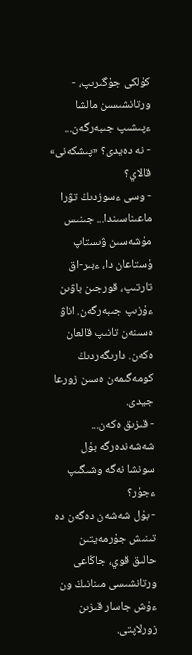كۇلكى جۇگىرىپ، - ورتانشىسىن مالشا ءپىشىپ جىبەرگەن...
- نە دەيدى؟ «پىشكەنى» قالاي؟
- وسى ءسوزدىڭ تۋرا ماعىناسىندا... جىنىس مۇشەسىن ۋىستاپ ۇستاعان دا، ءبىر-اق تارتىپ، قورجىن باۋىن ءۇزىپ جىبەرگەن. اناۋ ەسىنەن تانىپ قالعان ەكەن. دارىگەردىڭ كومەگىمەن ەسىن زورعا جيدى.
- قىزىق ەكەن... شەشەندەرگە بۇل سونشا نەگە وشىگىپ ءجۇر؟
- بۇل شەشەن دەگەن دە تىنىش جۇرمەيتىن حالىق قوي، جاڭاعى ورتانشىسى مىنانىڭ ون ءۇش جاسار قىزىن زورلاپتى.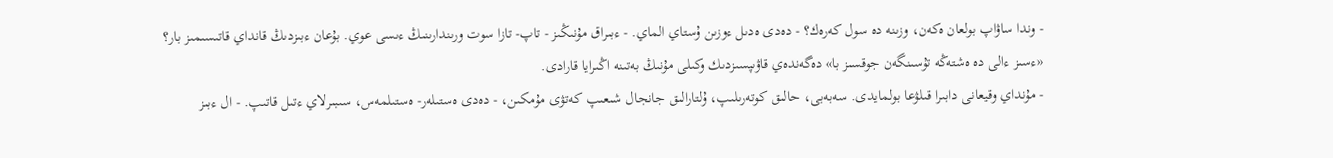- وندا ساۋاپ بولعان ەكەن، وزىنە دە سول كەرەك؟ - دەدى ەدىل ءوزىن ۇستاي الماي. - ءبىراق مۇنىڭىز - تاپ- تازا سوت ورىندارىنىڭ ءىسى عوي. بۇعان ءبىزدىڭ قانداي قاتىسىمىز بار؟
«ءسىز ءالى دە ەشتەڭە تۇسىنگەن جوقسىز با» دەگەندەي قاۋىپسىزدىك وكىلى مۇنىڭ بەتىنە اڭىرايا قارادى.
- مۇنداي وقيعانى دابىرا قىلۋعا بولمايدى. سەبەبى، حالىق كوتەرىلىپ، ۇلتارالىق جانجال شىعىپ كەتۋى مۇمكىن، - دەدى ەستىلەر- ەستىلمەس، سىبىرلاي ءتىل قاتىپ. - ال ءبىز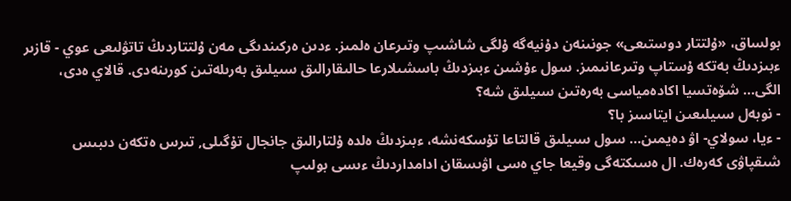بولساق، «ۇلتتار دوستىعى» جونىنەن دۇنيەگە ۇلگى شاشىپ وتىرعان ەلمىز. ءدىن ەركىندىگى مەن ۇلتتاردىڭ تاتۋلىعى عوي - قازىر ءبىزدىڭ بەتكە ۇستاپ وتىرعانىمىز. سول ءۇشىن ءبىزدىڭ باسشىلارعا حالىقارالىق سىيلىق بەرىلەتىن كورىنەدى. قالاي ەدى، الگى... شۆەتسيا اكادەمياسى بەرەتىن سىيلىق شە؟
- نوبەل سىيلىعىن ايتاسىز با؟
- ءيا، سولاي- اۋ دەيمىن... سول سىيلىق قالتاعا تۇسكەنشە، ءبىزدىڭ ەلدە ۇلتارالىق جانجال تۇگىلى, تىرس ەتكەن دىبىس شىقپاۋى كەرەك. ال ەسىكتەگى وقيعا جاي ەسى اۋىسقان ادامداردىڭ ءىسى بولىپ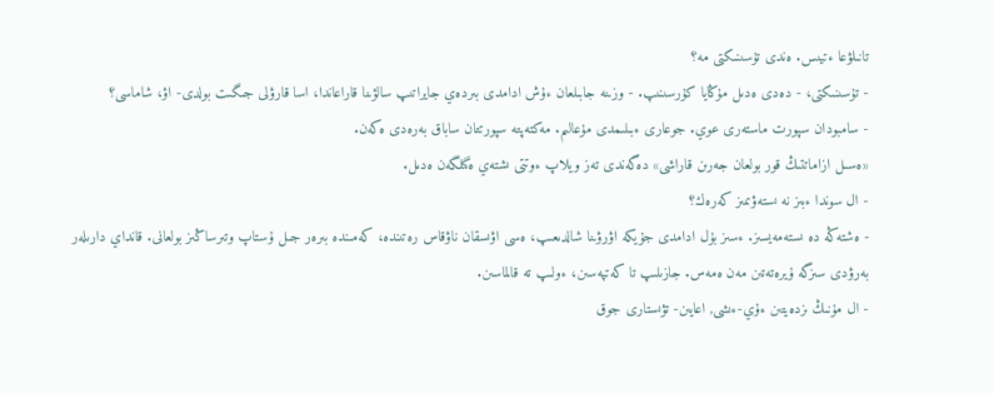تانىلۋعا ءتيىس. ەندى تۇسىنىكتى مە؟
- تۇسىنىكتى، - دەدى ەدىل مۇڭايا كۇرسىنىپ. - وزىنە جابىلعان ءۇش ادامدى بىردەي جايراتىپ سالۋىنا قاراعاندا، اسا قارۋلى جىگىت بولدى- اۋ، شاماسى؟
- سامبودان سپورت ماستەرى عوي. جوعارى ءبىلىمدى مۇعالىم. مەكتەپتە سپورتتان ساباق بەرەدى ەكەن.
«ەسىل ازاماتتىڭ قور بولعان جەرىن قاراشى» دەگەندى تەز ويلاپ ءوتتى ىشتەي ەگىلگەن ەدىل.
- ال سوندا ءبىز نە ىستەۋىمىز كەرەك؟
- ەشتەڭە دە ىستەمەيسىز. ءسىز بۇل ادامدى جۇيكە اۋرۋىنا شالدىعىپ، ەسى اۋىسقان ناۋقاس رەتىندە، كەمىندە بىرەر جىل ۇستاپ وتىرساڭىز بولعانى. قانداي دارىلەر بەرۋدى سىزگە ۇيرەتەتىن مەن ەمەس. جازىلىپ تا كەتپەسىن، ءولىپ تە قالماسىن.
- ال مۇنىڭ ىزدەيتىن ءۇي-ءىشى, اعايىن- تۋىستارى جوق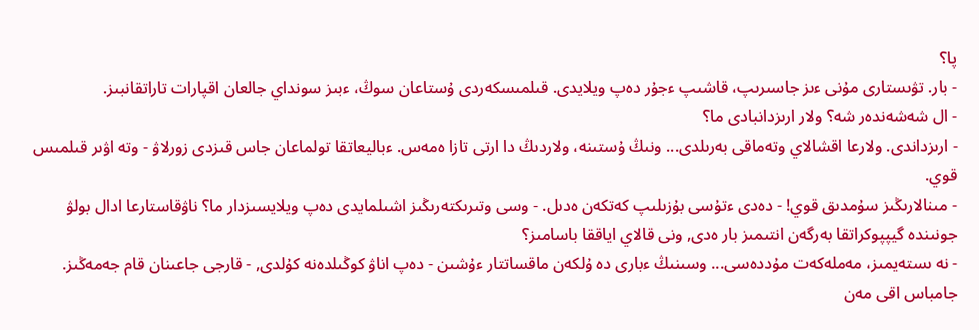پا؟
- بار. تۋىستارى مۇنى ءىز جاسىرىپ، قاشىپ ءجۇر دەپ ويلايدى. قىلمىسكەردى ۇستاعان سوڭ، ءبىز سونداي جالعان اقپارات تاراتقانبىز.
- ال شەشەندەر شە؟ ولار ارىزدانبادى ما؟
- ارىزداندى. ولارعا اقشالاي وتەماقى بەرىلدى... ونىڭ ۇستىنە، ولاردىڭ دا ارتى تازا ەمەس. ءباليعاتقا تولماعان جاس قىزدى زورلاۋ - وتە اۋىر قىلمىس قوي.
- مىنالارىڭىز سۇمدىق قوي! - دەدى ءتۇسى بۇزىلىپ كەتكەن ەدىل. - وسى وتىرىكتەرىڭىز اشىلمايدى دەپ ويلايسىزدار ما؟ ناۋقاستارعا ادال بولۋ جونىندە گيپپوكراتقا بەرگەن انتىمىز بار ەدى, ونى قالاي اياققا باسامىز؟
- نە ىستەيمىز، مەملەكەت مۇددەسى... وسىنىڭ ءبارى دە ۇلكەن ماقساتتار ءۇشىن - دەپ اناۋ كوڭىلدەنە كۇلدى, - قارجى جاعىنان قام جەمەڭىز. جامباس اقى مەن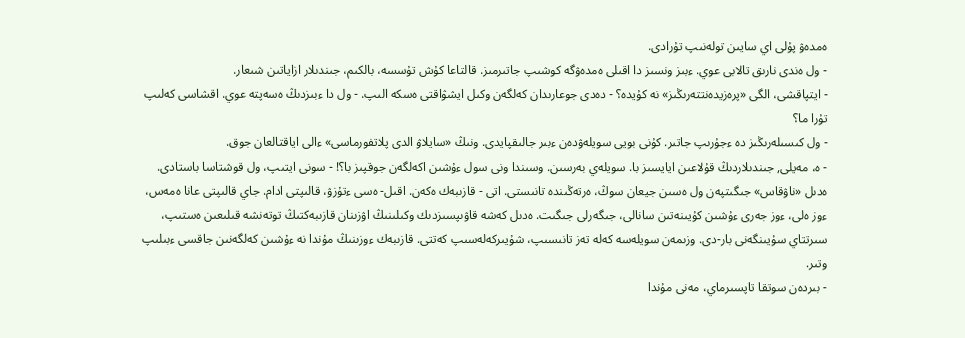ەمدەۋ پۇلى اي سايىن تولەنىپ تۇرادى.
- ول ەندى نارىق تالابى عوي. ءبىز ونسىز دا اقىلى ەمدەۋگە كوشىپ جاتىرمىز. قالتاعا كۇش تۇسسە، بالكىم، جىندىلار ازاياتىن شىعار.
- ايتپاقشى، الگى «پرەزيدەنتتەرىڭىز» نە كۇيدە؟ - دەدى جوعارىدان كەلگەن وكىل ايشۋاقتى ەسكە الىپ. - ول دا ءبىزدىڭ ەسەپتە عوي. اقشاسى كەلىپ تۇرا ما؟
- ول كىسىلەرىڭىز دە ءجۇرىپ جاتىر. كۇنى بويى سويلەۋدەن ءبىر جالىقپايدى. ونىڭ «سايلاۋ الدى پلاتفورماسى» ءالى اياقتالعان جوق.
- ە، مەيلى, جىندىلاردىڭ قۇلاعىن ايايسىز با. سويلەي بەرسىن. وسىندا ونى سول ءۇشىن اكەلگەن جوقپىز با؟! - سونى ايتىپ، ول قوشتاسا باستادى.
ەدىل «ناۋقاس» جىگىتپەن ول ەسىن جيعان سوڭ، ەرتەڭىندە تانىستى. اتى - قازىبەك ەكەن. اقىل- ەسى ءتۇزۋ، قالىپتى ادام. جاي قالىپتى عانا ەمەس، ءوز ەلى، ءوز جەرى ءۇشىن كۇيىنەتىن سانالى، جىگەرلى جىگىت. ەدىل كەشە قاۋىپسىزدىك وكىلىنىڭ اۋزىنان قازىبەكتىڭ توتەنشە قىلىعىن ەستىپ، سىرتتاي سۇيىنگەنى بار-دى. وزىمەن سويلەسە كەلە تەز تانىسىپ، شۇيىركەلەسىپ كەتتى. قازىبەك ءوزىنىڭ مۇندا نە ءۇشىن كەلگەنىن جاقسى ءبىلىپ وتىر.
- بىردەن سوتقا تاپسىرماي، مەنى مۇندا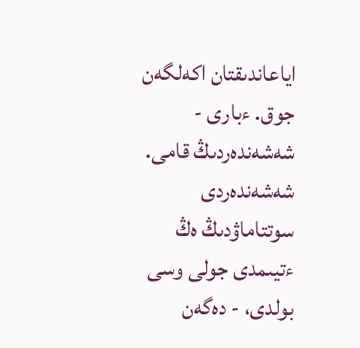اياعاندىقتان اكەلگەن جوق. ءبارى - شەشەندەردىڭ قامى. شەشەندەردى سوتتاماۋدىڭ ەڭ ءتيىمدى جولى وسى بولدى، - دەگەن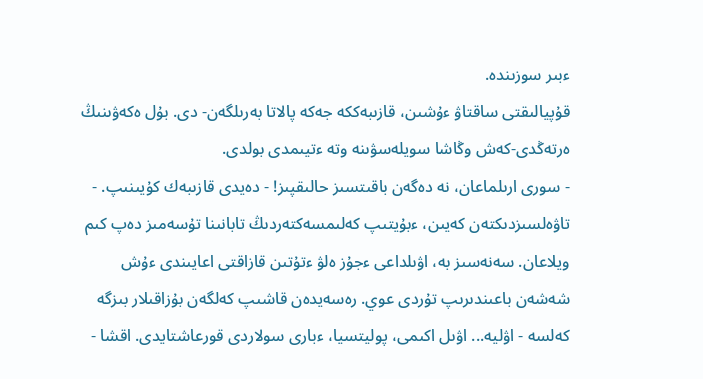ءبىر سوزىندە.
قۇپيالىقتى ساقتاۋ ءۇشىن، قازىبەككە جەكە پالاتا بەرىلگەن- دى. بۇل ەكەۋىنىڭ ەرتەڭدى-كەش وڭاشا سويلەسۋىنە وتە ءتيىمدى بولدى.
- سورى ارىلماعان، نە دەگەن باقىتسىز حالىقپىز! - دەيدى قازىبەك كۇيىنىپ. - تاۋەلسىزدىكتەن كەيىن، ءبۇيتىپ كەلىمسەكتەردىڭ تابانىنا تۇسەمىز دەپ كىم ويلاعان. سەنەسىز بە، اۋىلداعى ءجۇز ەلۋ ءتۇتىن قازاقتى اعايىندى ءۇش شەشەن باعىندىرىپ تۇردى عوي. رەسەيدەن قاشىپ كەلگەن بۇزاقىلار بىزگە كەلسە - اۋليە... اۋىل اكىمى، پوليتسيا، ءبارى سولاردى قورعاشتايدى. اقشا -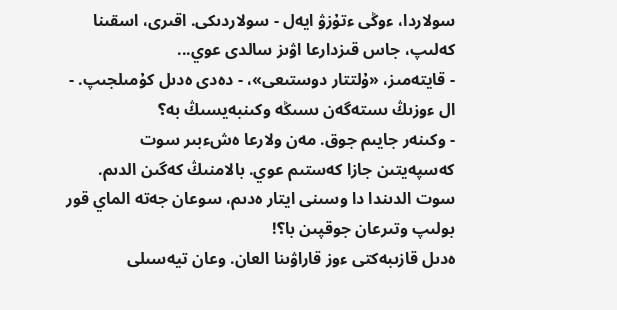سولاردا، ءوڭى ءتۇزۋ ايەل - سولاردىكى. اقىرى، اسقىنا كەلىپ، جاس قىزدارعا اۋىز سالدى عوي...
- قايتەمىز، «ۇلتتار دوستىعى»، - دەدى ەدىل كۇمىلجىپ. - ال ءوزىڭ ىستەگەن ىسىڭە وكىنبەيسىڭ بە؟
- وكىنەر جايىم جوق. مەن ولارعا ەشءبىر سوت كەسپەيتىن جازا كەستىم عوي. بالامنىڭ كەگىن الدىم. سوت الدىندا دا وسىنى ايتار ەدىم، سوعان جەتە الماي قور بولىپ وتىرعان جوقپىن با؟!
ەدىل قازىبەكتى ءوز قاراۋىنا العان. وعان تيەسىلى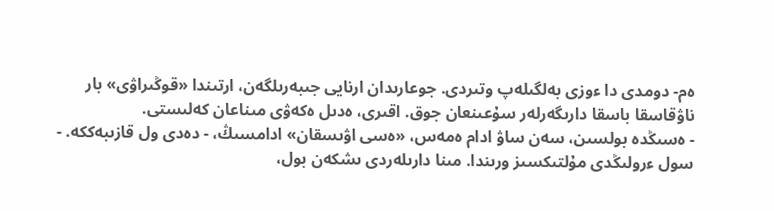ەم- دومدى دا ءوزى بەلگىلەپ وتىردى. جوعارىدان ارنايى جىبەرىلگەن، ارتىندا «قوڭىراۋى» بار ناۋقاسقا باسقا دارىگەرلەر سۇعىنعان جوق. اقىرى، ەدىل ەكەۋى مىناعان كەلىستى.
- ەسىڭدە بولسىن، سەن ساۋ ادام ەمەس، «ەسى اۋىسقان» ادامسىڭ، - دەدى ول قازىبەككە. - سول ءرولىڭدى مۇلتىكسىز ورىندا. مىنا دارىلەردى ىشكەن بول،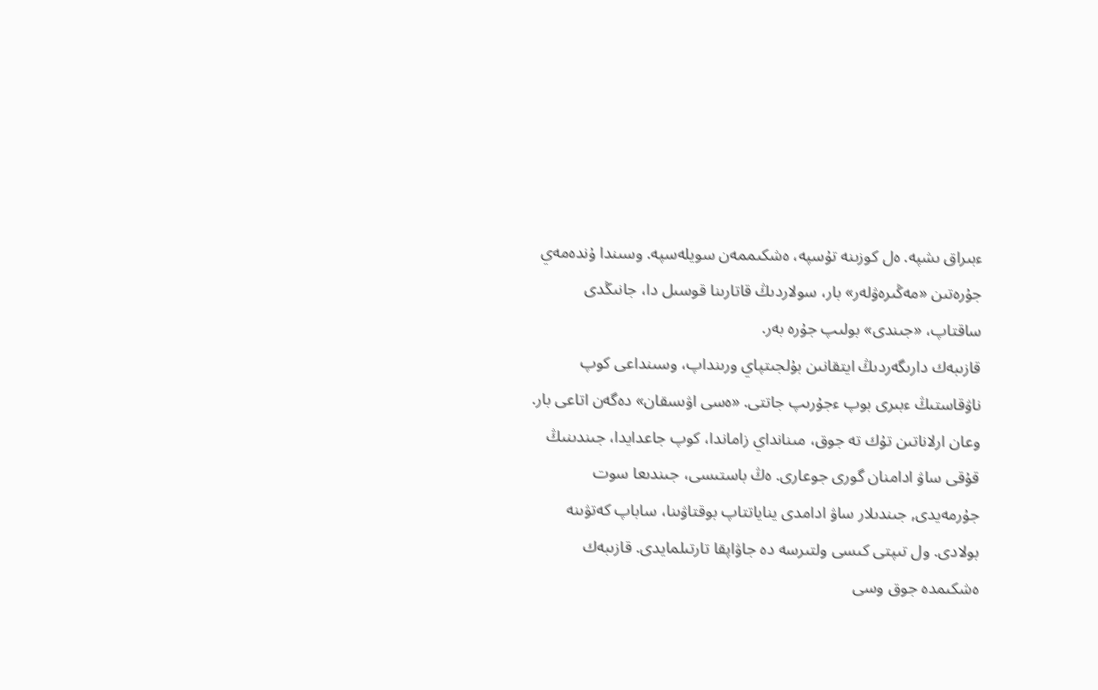ءبىراق ىشپە. ەل كوزىنە تۇسپە، ەشكىممەن سويلەسپە. وسىندا ۇندەمەي جۇرەتىن «مەڭىرەۋلەر» بار، سولاردىڭ قاتارىنا قوسىل دا، جانىڭدى ساقتاپ، «جىندى» بولىپ جۇرە بەر.
قازىبەك دارىگەردىڭ ايتقانىن بۇلجىتپاي ورىنداپ، وسىنداعى كوپ ناۋقاستىڭ ءبىرى بوپ ءجۇرىپ جاتتى. «ەسى اۋىسقان» دەگەن اتاعى بار. وعان ارلاناتىن تۇك تە جوق، مىنانداي زاماندا، كوپ جاعدايدا، جىندىنىڭ قۇقى ساۋ ادامنان گورى جوعارى. ەڭ باستىسى، جىندىعا سوت جۇرمەيدى, جىندىلار ساۋ ادامدى يناياتتاپ بوقتاۋىنا، ساباپ كەتۋىنە بولادى. ول تىپتى كىسى ولتىرسە دە جاۋاپقا تارتىلمايدى. قازىبەك ەشكىمدە جوق وسى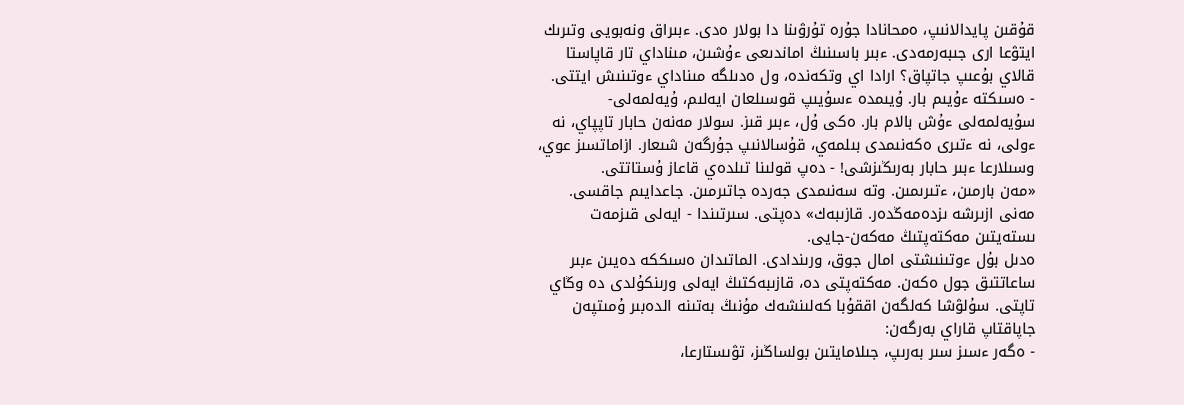قۇقىن پايدالانىپ، ەمحانادا جۇرە تۇرۋىنا دا بولار ەدى. ءبىراق ونەبويى وتىرىك ايتۋعا ارى جىبەرمەدى. ءبىر باسىنىڭ اماندىعى ءۇشىن، مىناداي تار قاپاستا قالاي بۇعىپ جاتپاق؟ ارادا اي وتكەندە، ول ەدىلگە مىناداي ءوتىنىش ايتتى.
- ەسىكتە ءۇيىم بار. ۇيىمدە ءسۇيىپ قوسىلعان ايەلىم، ۇيەلمەلى-سۇيەلمەلى ءۇش بالام بار. ەكى ۇل، ءبىر قىز. سولار مەنەن حابار تاپپاي، نە ءولى، نە ءتىرى ەكەنىمدى بىلمەي، قۇسالانىپ جۇرگەن شىعار. ازاماتسىز عوي، وسىلارعا ءبىر حابار بەرىڭىزشى! - دەپ قولىنا تىلدەي قاعاز ۇستاتتى.
«مەن بارمىن، ءتىرىمىن. وتە سەنىمدى جەردە جاتىرمىن. جاعدايىم جاقسى. مەنى ازىرشە ىزدەمەڭدەر. قازىبەك» دەپتى. سىرتىندا - ايەلى قىزمەت ىستەيتىن مەكتەپتىڭ مەكەن-جايى.
ەدىل بۇل ءوتىنىشتى امال جوق، ورىندادى. الماتىدان ەسىككە دەيىن ءبىر ساعاتتىق جول ەكەن. مەكتەپتى دە، قازىبەكتىڭ ايەلى ورىنكۇلدى دە وڭاي تاپتى. سۇلۋشا كەلگەن اققۇبا كەلىنشەك مۇنىڭ بەتىنە الدەبىر ۇمىتپەن جاپاقتاپ قاراي بەرگەن:
- ەگەر ءسىز سىر بەرىپ، جىلامايتىن بولساڭىز، تۋىستارعا،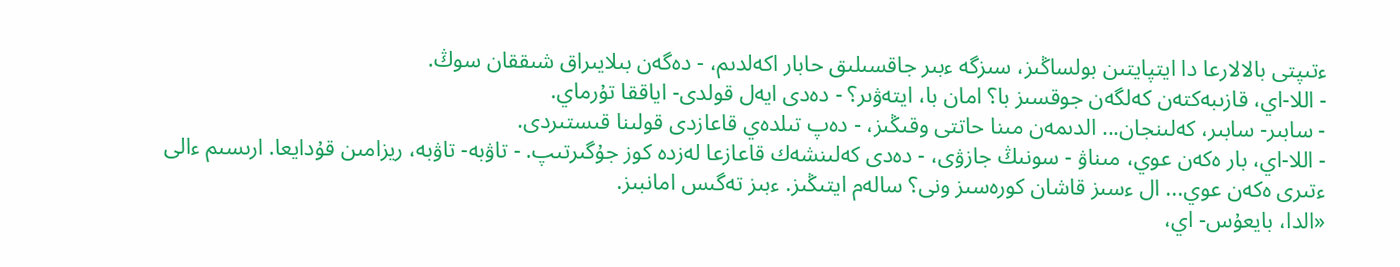ءتىپتى بالالارعا دا ايتپايتىن بولساڭىز، سىزگە ءبىر جاقسىلىق حابار اكەلدىم، - دەگەن بىلايىراق شىققان سوڭ.
- اللا-اي، قازىبەكتەن كەلگەن جوقسىز با؟ امان با، ايتەۋىر؟ - دەدى ايەل قولدى- اياققا تۇرماي.
- سابىر- سابىر، كەلىنجان... الدىمەن مىنا حاتتى وقىڭىز، - دەپ تىلدەي قاعازدى قولىنا قىستىردى.
- اللا-اي، بار ەكەن عوي، مىناۋ - سونىڭ جازۋى، - دەدى كەلىنشەك قاعازعا لەزدە كوز جۇگىرتىپ. - تاۋبە- تاۋبە، ريزامىن قۇدايعا. ارىسىم ءالى ءتىرى ەكەن عوي... ال ءسىز قاشان كورەسىز ونى؟ سالەم ايتىڭىز. ءبىز تەگىس امانبىز.
«الدا، بايعۇس- اي،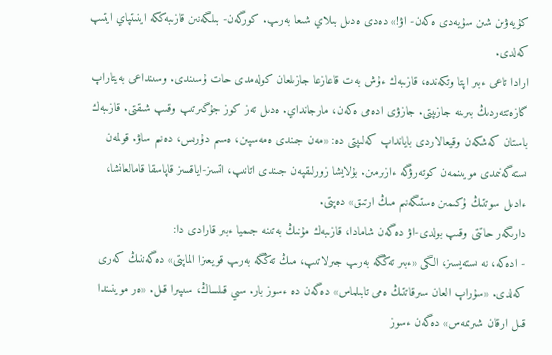كۇيەۋىن شىن سۇيەدى ەكەن- اۋ!» دەدى ەدىل بىلاي شىعا بەرىپ. كورگەن- بىلگەنىن قازىبەككە اينىتپاي ايتىپ كەلدى.
ارادا تاعى ءبىر اپتا وتكەندە، قازىبەك ءۇش بەت قاعازعا جازىلعان كولەمدى حات ۇسىندى. وسىنداعى بەيتاراپ گازەتتەردىڭ بىرىنە جازىپتى. جازۋى ادەمى ەكەن، مارجانداي. ەدىل تەز كوز جۇگىرتىپ وقىپ شىقتى. قازىبەك باستان كەشكەن وقيعالاردى بايانداپ كەلىپتى دە: «مەن جىندى ەمەسپىن، ەسىم دۇرىس، دەنىم ساۋ. قولمەن ىستەگەنىمدى مويىنمەن كوتەرۋگە ءازىرمىن. بۇلايشا زورلىقپەن جىندى اتانىپ، اتسىز-اياقسىز قاپاسقا قامالعانشا، ءادىل سوتتىڭ ۇكىمىن ەستىگەنىم مىڭ ارتىق» دەپتى.
دارىگەر حاتتى وقىپ بولدى-اۋ دەگەن شامادا، قازىبەك مۇنىڭ بەتىنە جىميا ءبىر قارادى دا:
- ادەكە، نە ىستەيسىز، الگى «ءبىر تەڭگە بەرىپ جىرلاتىپ، مىڭ تەڭگە بەرىپ قويعىزا الماپتى» دەگەننىڭ كەرى كەلدى. «سۇراپ العان سىرقاتتىڭ ەمى تابىلماس» دەگەن دە ءسوز بار. سىي قىلساڭ، سىپىرا قىل. «ەر موينىندا قىل ارقان شىرىمەس» دەگەن ءسوز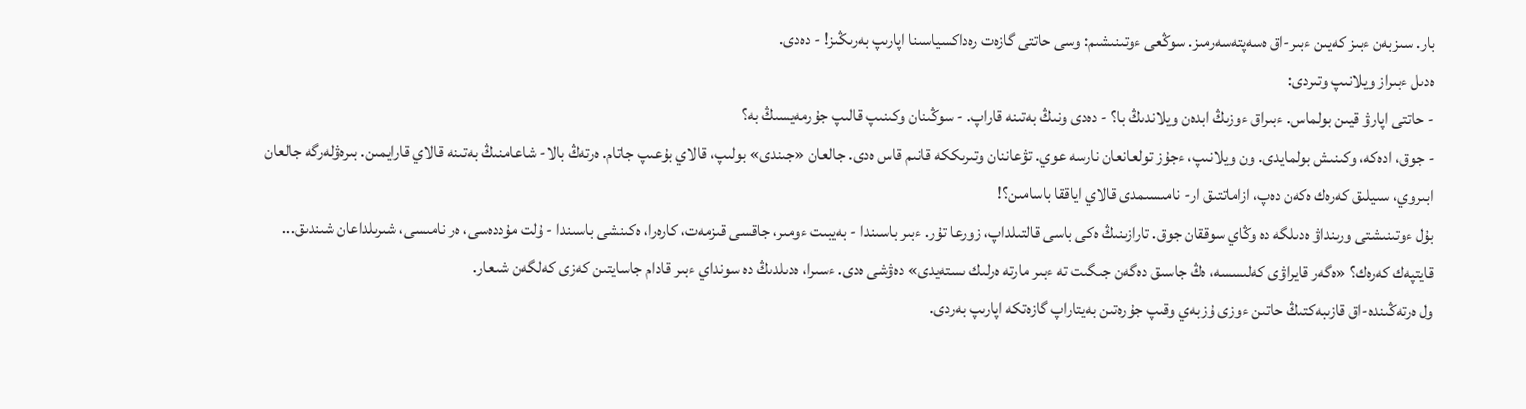بار. سىزبەن ءبىز كەيىن ءبىر-اق ەسەپتەسەرمىز. سوڭعى ءوتىنىشىم: وسى حاتتى گازەت رەداكسياسىنا اپارىپ بەرىڭىز! - دەدى.
ەدىل ءبىراز ويلانىپ وتىردى:
- حاتتى اپارۋ قيىن بولماس. ءبىراق ءوزىڭ ابدەن ويلاندىڭ با؟ - دەدى ونىڭ بەتىنە قاراپ. - سوڭىنان وكىنىپ قالىپ جۇرمەيسىڭ بە؟
- جوق، ادەكە، وكىنىش بولمايدى. ون ويلانىپ، ءجۇز تولعانعان نارسە عوي. تۋعاننان وتىرىككە قانىم قاس ەدى. جالعان «جىندى» بولىپ، قالاي بۇعىپ جاتام. ەرتەڭ بالا- شاعامنىڭ بەتىنە قالاي قارايمىن. بىرەۋلەرگە جالعان ابىروي، سىيلىق كەرەك ەكەن دەپ، ازاماتتىق ار- نامىسىمدى قالاي اياققا باسامىن؟!
بۇل ءوتىنىشتى ورىنداۋ ەدىلگە دە وڭاي سوققان جوق. تارازىنىڭ ەكى باسى قالتىلداپ، زورعا تۇر. ءبىر باسىندا - بەيبىت ءومىر، جاقسى قىزمەت، كارەرا، ەكىنشى باسىندا - ۇلت مۇددەسى، ەر نامىسى، شىرىلداعان شىندىق... قايتپەك كەرەك؟ «ەگەر قايراۋى كەلىسسە، ەڭ جاسىق دەگەن جىگىت تە ءبىر مارتە ەرلىك ىستەيدى» دەۋشى ەدى. ءسىرا، ەدىلدىڭ دە سونداي ءبىر قادام جاسايتىن كەزى كەلگەن شىعار.
ول ەرتەڭىندە-اق قازىبەكتىڭ حاتىن ءوزى ۇزبەي وقىپ جۇرەتىن بەيتاراپ گازەتكە اپارىپ بەردى.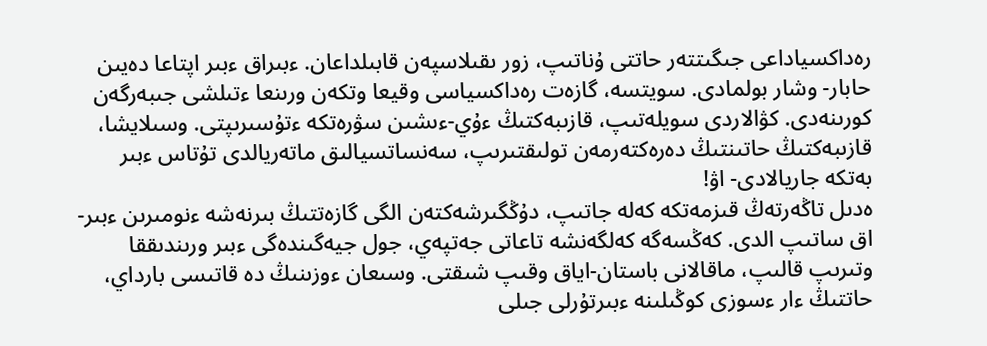رەداكسياداعى جىگىتتەر حاتتى ۇناتىپ، زور ىقىلاسپەن قابىلداعان. ءبىراق ءبىر اپتاعا دەيىن حابار- وشار بولمادى. سويتسە، گازەت رەداكسياسى وقيعا وتكەن ورىنعا ءتىلشى جىبەرگەن كورىنەدى. كۋالاردى سويلەتىپ، قازىبەكتىڭ ءۇي-ءىشىن سۋرەتكە ءتۇسىرىپتى. وسىلايشا، قازىبەكتىڭ حاتىنتىڭ دەرەكتەرمەن تولىقتىرىپ، سەنساتسيالىق ماتەريالدى تۇتاس ءبىر بەتكە جاريالادى- اۋ!
ەدىل تاڭەرتەڭ قىزمەتكە كەلە جاتىپ، دۇڭگىرشەكتەن الگى گازەتتىڭ بىرنەشە ءنومىرىن ءبىر- اق ساتىپ الدى. كەڭسەگە كەلگەنشە تاعاتى جەتپەي، جول جيەگىندەگى ءبىر ورىندىققا وتىرىپ قالىپ، ماقالانى باستان-اياق وقىپ شىقتى. وسىعان ءوزىنىڭ دە قاتىسى بارداي، حاتتىڭ ءار ءسوزى كوڭىلىنە ءبىرتۇرلى جىلى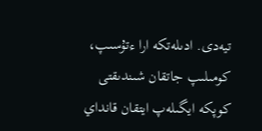تيەدى. ادىلەتكە ارا ءتۇسىپ، كومىلىپ جاتقان شىندىقتى كوپكە ايگىلەپ ايتقان قانداي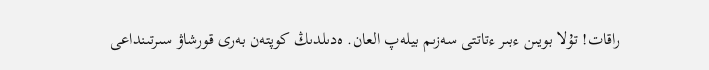راقات! تۇلا بويىن ءبىر ءتاتتى سەزىم بيلەپ العان. ەدىلدىڭ كوپتەن بەرى قورشاۋ سىرتىنداعى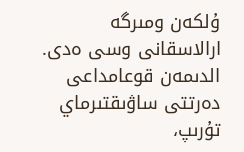ۇلكەن ومىرگە ارالاسقانى وسى ەدى. الدىمەن قوعامداعى دەرتتى ساۋىقتىرماي تۇرىپ،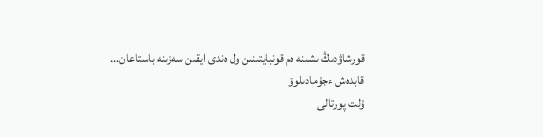قورشاۋدىڭ ىشىنە ەم قونبايتىنىن ول ەندى ايقىن سەزىنە باستاعان...
قابدەش ءجۇمادىلوۆ
ۇلت پورتالى